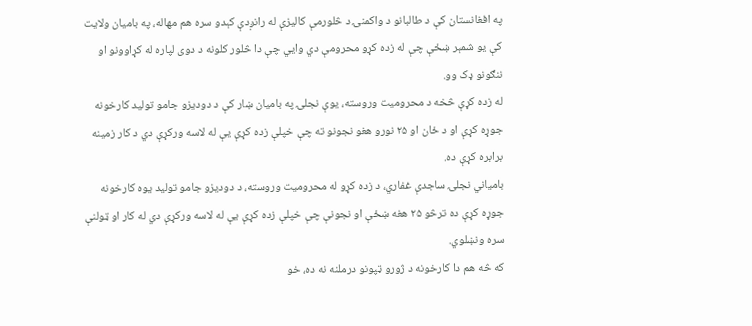په افغانستان کې د طالبانو د واکمنۍ د څلورمې کالیزې له رانږدې کېدو سره هم مهاله، په بامیان ولایت کې یو شمېر ښځې چې له زده کړو محرومې دي وايي چې دا څلور کلونه د دوی لپاره له کړاوونو او ننګونو ډک وو.
له زده کړې څخه د محرومیت وروسته، یوې نجلۍ په بامیان ښار کې د دودیزو جامو تولید کارخونه جوړه کړې او د ځان او ۲۵ نورو هغو نجونو ته چې خپلې زده کړې یې له لاسه ورکړې دي د کار زمینه برابره کړې ده.
بامیاني نجلۍ ساجدې غفاري، د زده کړو له محرومیت وروسته، د دودیزو جامو تولید یوه کارخونه جوړه کړې ده ترڅو ۲۵ هغه ښځې او نجونې چې خپلې زده کړې یې له لاسه ورکړې دي له کار او ټولنې سره ونښلوي.
که څه هم دا کارخونه د ژورو ټپونو درملنه نه ده، خو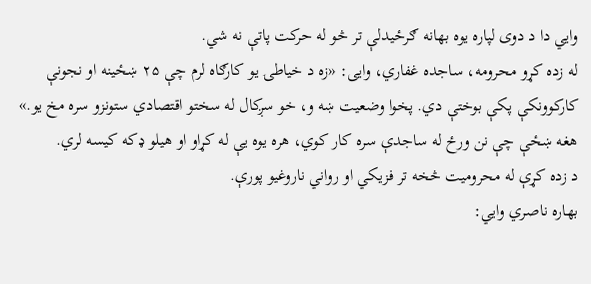وايي دا د دوی لپاره یوه بهانه ګرځیدلې تر څو له حرکت پاتې نه شي.
له زده کړو محرومه، ساجده غفاري، وایی: «زه د خیاطۍ یو کارګاه لرم چې ۲۵ ښځینه او نجونې کارکوونکې پکې بوختې دي. پخوا وضعیت ښه و، خو سږکال له سختو اقتصادي ستونزو سره مخ یو.»
هغه ښځې چې نن ورځ له ساجدې سره کار کوي، هره یوه یې له کړاو او هیلو ډکه کیسه لري.
د زده کړې له محرومیت څخه تر فزیکي او رواني ناروغیو پورې.
بهاره ناصري وايي: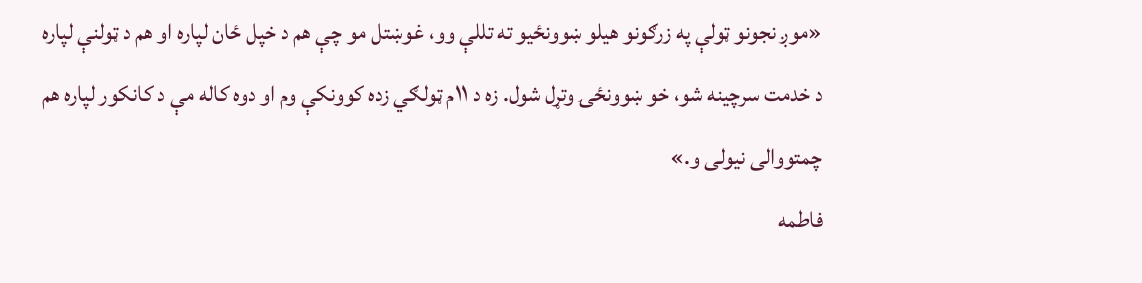«موږ نجونو ټولې په زرګونو هیلو ښوونځیو ته تللې وو، غوښتل مو چې هم د خپل ځان لپاره او هم د ټولنې لپاره د خدمت سرچینه شو، خو ښوونځۍ وتړل شول. زه د ۱۱م ټولګي زده کوونکې وم او دوه کاله مې د کانکور لپاره هم چمتووالی نیولی و.»
فاطمه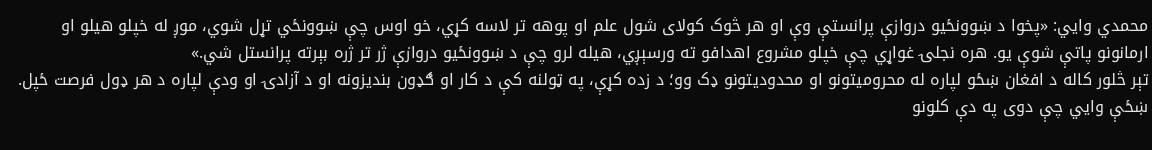محمدي وايي: «پخوا د ښوونځیو دروازې پرانستې وې او هر څوک کولای شول علم او پوهه تر لاسه کړي، خو اوس چې ښوونځي تړل شوي، موږ له خپلو هیلو او ارمانونو پاتې شوې یو. هره نجلۍ غواړي چې خپلو مشروع اهدافو ته ورسېږي، هیله لرو چې د ښوونځیو دروازې ژر تر ژره بېرته پرانستل شي.»
تېر څلور کاله د افغان ښځو لپاره له محرومیتونو او محدودیتونو ډک وو؛ د زده کړې، په ټولنه کې د کار او ګډون بندیزونه او د آزادۍ او ودې لپاره د هر ډول فرصت ځپل.
ښځې وايي چې دوی په دې کلونو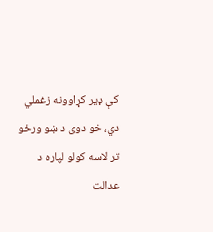کې ډیر کړاوونه زغملي دي، خو دوی د ښو ورځو تر لاسه کولو لپاره د عدالت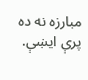مبارزه نه ده پرې ایښې.